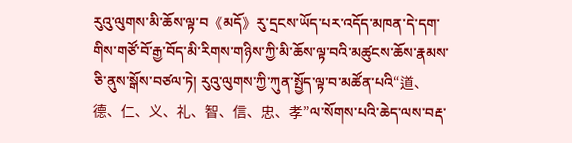རུའུ་ལུགས་མི་ཆོས་ལྟ་བ《མདོ》རུ་དྲངས་ཡོད་པར་འདོད་མཁན་དེ་དག་གིས་གཙོ་བོ་རྒྱ་བོད་མི་རིགས་གཉིས་ཀྱི་མི་ཆོས་ལྟ་བའི་མཚུངས་ཆོས་རྣམས་ཅི་ནུས་སྒོས་བཙལ་ཏེ། རུའུ་ལུགས་ཀྱི་ཀུན་སྤྱོད་ལྟ་བ་མཚོན་པའི“道、德、仁、义、礼、智、信、忠、孝”ལ་སོགས་པའི་ཆེད་ལས་བརྡ་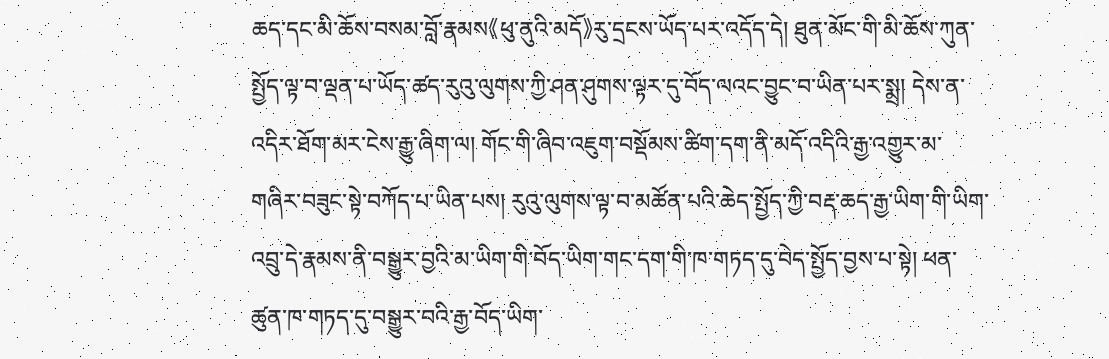ཆད་དང་མི་ཆོས་བསམ་བློ་རྣམས《ཕུ་ནུའི་མདོ》རུ་དྲངས་ཡོད་པར་འདོད་དེ། ཐུན་མོང་གི་མི་ཆོས་ཀུན་སྤྱོད་ལྟ་བ་ལྡན་པ་ཡོད་ཚད་རུའུ་ལུགས་ཀྱི་ཤན་ཤུགས་ལྟར་དུ་བོད་ལའང་བྱུང་བ་ཡིན་པར་སྨྲ། དེས་ན་འདིར་ཐོག་མར་ངེས་རྒྱུ་ཞིག་ལ། གོང་གི་ཞིབ་འཇུག་བསྡོམས་ཚིག་དག་ནི་མདོ་འདིའི་རྒྱ་འགྱུར་མ་གཞིར་བཟུང་སྟེ་བཀོད་པ་ཡིན་པས། རུའུ་ལུགས་ལྟ་བ་མཚོན་པའི་ཆེད་སྤྱོད་ཀྱི་བརྡ་ཆད་རྒྱ་ཡིག་གི་ཡིག་འབྲུ་དེ་རྣམས་ནི་བསྒྱུར་བྱའི་མ་ཡིག་གི་བོད་ཡིག་གང་དག་གི་ཁ་གཏད་དུ་བེད་སྤྱོད་བྱས་པ་སྟེ། ཕན་ཚུན་ཁ་གཏད་དུ་བསྒྱུར་བའི་རྒྱ་བོད་ཡིག་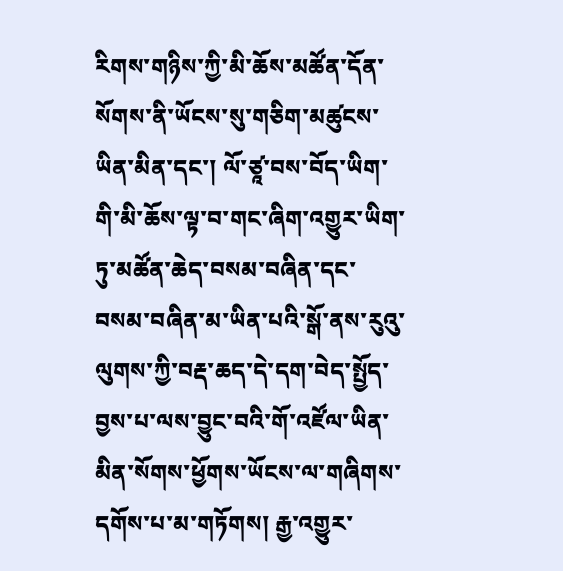རིགས་གཉིས་ཀྱི་མི་ཆོས་མཚོན་དོན་སོགས་ནི་ཡོངས་སུ་གཅིག་མཚུངས་ཡིན་མིན་དང་། ལོ་ཙཱ་བས་བོད་ཡིག་གི་མི་ཆོས་ལྟ་བ་གང་ཞིག་འགྱུར་ཡིག་ཏུ་མཚོན་ཆེད་བསམ་བཞིན་དང་བསམ་བཞིན་མ་ཡིན་པའི་སྒོ་ནས་རུའུ་ལུགས་ཀྱི་བརྡ་ཆད་དེ་དག་བེད་སྤྱོད་བྱས་པ་ལས་བྱུང་བའི་གོ་འཛོལ་ཡིན་མིན་སོགས་ཕྱོགས་ཡོངས་ལ་གཞིགས་དགོས་པ་མ་གཏོགས། རྒྱ་འགྱུར་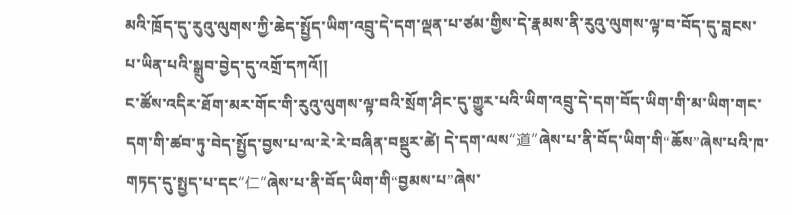མའི་ཁྲོད་དུ་རུའུ་ལུགས་ཀྱི་ཆེད་སྤྱོད་ཡིག་འབྲུ་དེ་དག་ལྡན་པ་ཙམ་གྱིས་དེ་རྣམས་ནི་རུའུ་ལུགས་ལྟ་བ་བོད་དུ་བླངས་པ་ཡིན་པའི་སྒྲུབ་བྱེད་དུ་འགྲོ་དཀའོ།།
ང་ཚོས་འདིར་ཐོག་མར་གོང་གི་རུའུ་ལུགས་ལྟ་བའི་སྲོག་ཤིང་དུ་གྱུར་པའི་ཡིག་འབྲུ་དེ་དག་བོད་ཡིག་གི་མ་ཡིག་གང་དག་གི་ཚབ་ཏུ་བེད་སྤྱོད་བྱས་པ་ལ་རེ་རེ་བཞིན་བསྡུར་ཚེ། དེ་དག་ལས“道”ཞེས་པ་ནི་བོད་ཡིག་གི“ཆོས”ཞེས་པའི་ཁ་གཏད་དུ་སྤྱད་པ་དང“仁”ཞེས་པ་ནི་བོད་ཡིག་གི“བྱམས་པ”ཞེས་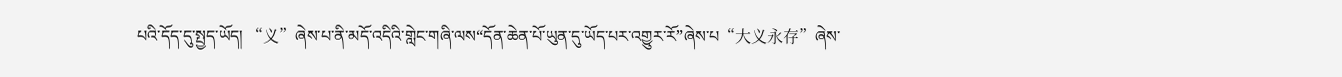པའི་དོད་དུ་སྤྱད་ཡོད། “义”ཞེས་པ་ནི་མདོ་འདིའི་གླེང་གཞི་ལས“དོན་ཆེན་པོ་ཡུན་དུ་ཡོད་པར་འགྱུར་རོ”ཞེས་པ“大义永存”ཞེས་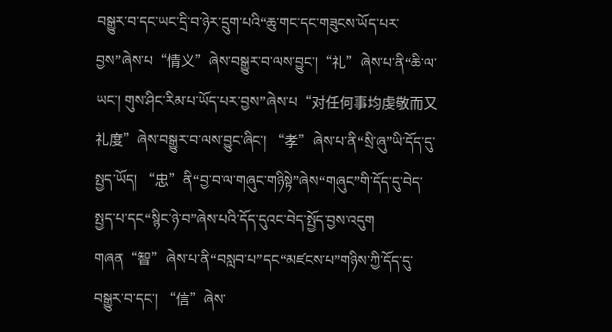བསྒྱུར་བ་དང་ཡང་དྲི་བ་ཉེར་དྲུག་པའི“ཆུ་གང་དང་གཟུངས་ཡོད་པར་བྱས”ཞེས་པ“情义”ཞེས་བསྒྱུར་བ་ལས་བྱུང་།“礼”ཞེས་པ་ནི“ཆི་ལ་ཡང་། གུས་ཤིང་རིམ་པ་ཡོད་པར་བྱས”ཞེས་པ“对任何事均虔敬而又礼度”ཞེས་བསྒྱུར་བ་ལས་བྱུང་ཞིང་། “孝”ཞེས་པ་ནི“སྲི་ཞུ”ཡི་དོད་དུ་སྤྱད་ཡོད། “忠”ནི“བྱ་བ་ལ་གཞུང་གཉིསྟེ”ཞེས“གཞུང”གི་དོད་དུ་བེད་སྤྱད་པ་དང“སྙིང་ཉེ་བ”ཞེས་པའི་དོད་དུའང་བེད་སྤྱོད་བྱས་འདུག གཞན“智”ཞེས་པ་ནི“བསླབ་པ”དང“མཛངས་པ”གཉིས་ཀྱི་དོད་དུ་བསྒྱུར་བ་དང་། “信”ཞེས་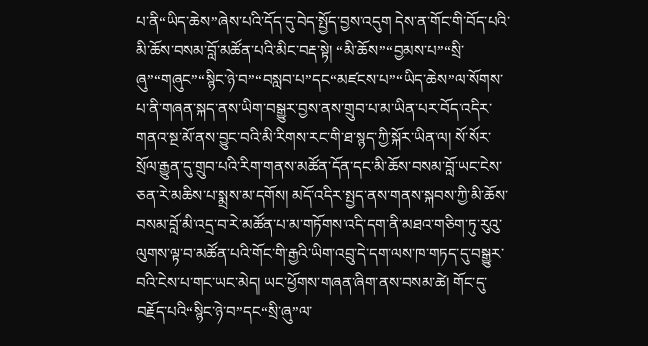པ་ནི“ཡིད་ཆེས”ཞེས་པའི་དོད་དུ་བེད་སྤྱོད་བྱས་འདུག དེས་ན་གོང་གི་བོད་པའི་མི་ཆོས་བསམ་བློ་མཚོན་པའི་མིང་བརྡ་སྟེ། “མི་ཆོས”“བྱམས་པ”“སྲི་ཞུ”“གཞུང”“སྙིང་ཉེ་བ”“བསླབ་པ”དང“མཛངས་པ”“ཡིད་ཆེས”ལ་སོགས་པ་ནི་གཞན་སྐད་ནས་ཡིག་བསྒྱུར་བྱས་ནས་གྲུབ་པ་མ་ཡིན་པར་བོད་འདིར་གནའ་སྔ་མོ་ནས་བྱུང་བའི་མི་རིགས་རང་གི་ཐ་སྙད་ཀྱི་སྐོར་ཡིན་ལ། སོ་སོར་སྲོལ་རྒྱུན་དུ་གྲུབ་པའི་རིག་གནས་མཚོན་དོན་དང་མི་ཆོས་བསམ་བློ་ཡང་ངེས་ཅན་རེ་མཆིས་པ་སྨྲས་མ་དགོས། མདོ་འདིར་སྤྱད་ནས་གནས་སྐབས་ཀྱི་མི་ཆོས་བསམ་བློ་མི་འདྲ་བ་རེ་མཚོན་པ་མ་གཏོགས་འདི་དག་ནི་མཐའ་གཅིག་ཏུ་རུའུ་ལུགས་ལྟ་བ་མཚོན་པའི་གོང་གི་རྒྱའི་ཡིག་འབྲུ་དེ་དག་ལས་ཁ་གཏད་དུ་བསྒྱུར་བའི་ངེས་པ་གང་ཡང་མེད། ཡང་ཕྱོགས་གཞན་ཞིག་ནས་བསམ་ཚེ། གོང་དུ་བརྗོད་པའི“སྙིང་ཉེ་བ”དང“སྲི་ཞུ”ལ་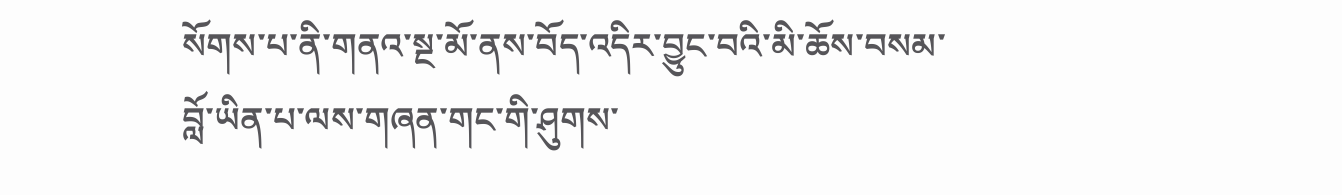སོགས་པ་ནི་གནའ་སྔ་མོ་ནས་བོད་འདིར་བྱུང་བའི་མི་ཆོས་བསམ་བློ་ཡིན་པ་ལས་གཞན་གང་གི་ཤུགས་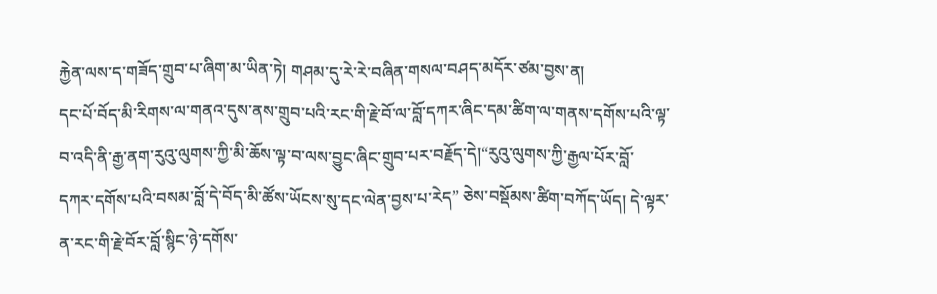རྐྱེན་ལས་ད་གཟོད་གྲུབ་པ་ཞིག་མ་ཡིན་ཏེ། གཤམ་དུ་རེ་རེ་བཞིན་གསལ་བཤད་མདོར་ཙམ་བྱས་ན།
དང་པོ་བོད་མི་རིགས་ལ་གནའ་དུས་ནས་གྲུབ་པའི་རང་གི་རྗེ་བོ་ལ་བློ་དཀར་ཞིང་དམ་ཚིག་ལ་གནས་དགོས་པའི་ལྟ་བ་འདི་ནི་རྒྱ་ནག་རུའུ་ལུགས་ཀྱི་མི་ཆོས་ལྟ་བ་ལས་བྱུང་ཞིང་གྲུབ་པར་བརྗོད་དེ།“རུའུ་ལུགས་ཀྱི་རྒྱལ་པོར་བློ་དཀར་དགོས་པའི་བསམ་བློ་དེ་བོད་མི་ཚོས་ཡོངས་སུ་དང་ལེན་བྱས་པ་རེད” ཅེས་བསྡོམས་ཚིག་བཀོད་ཡོད། དེ་ལྟར་ན་རང་གི་རྗེ་བོར་བློ་སྙིང་ཉེ་དགོས་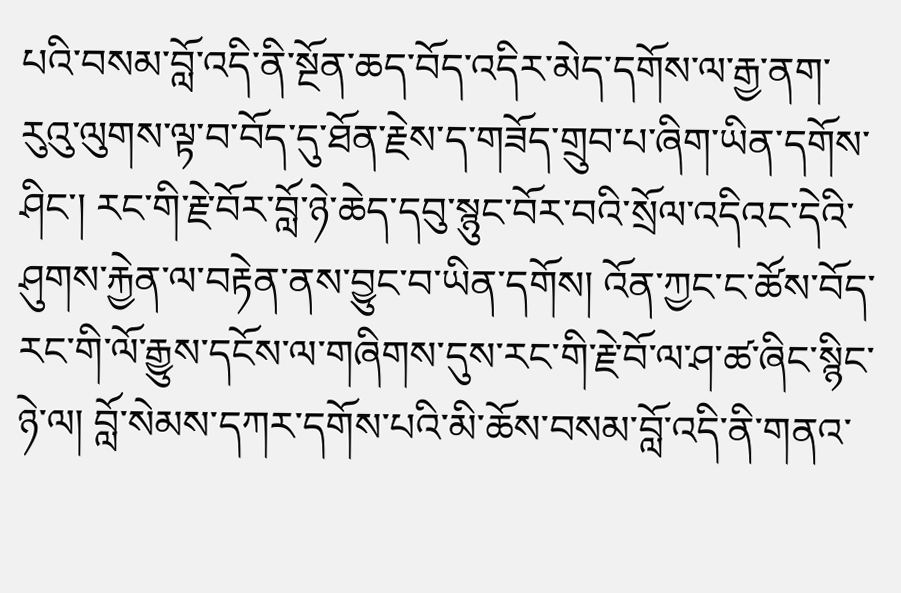པའི་བསམ་བློ་འདི་ནི་སྔོན་ཆད་བོད་འདིར་མེད་དགོས་ལ་རྒྱ་ནག་རུའུ་ལུགས་ལྟ་བ་བོད་དུ་ཐོན་རྗེས་ད་གཟོད་གྲུབ་པ་ཞིག་ཡིན་དགོས་ཤིང་། རང་གི་རྗེ་བོར་བློ་ཉེ་ཆེད་དབུ་སྙུང་བོར་བའི་སྲོལ་འདིའང་དེའི་ཤུགས་རྐྱེན་ལ་བརྟེན་ནས་བྱུང་བ་ཡིན་དགོས། འོན་ཀྱང་ང་ཚོས་བོད་རང་གི་ལོ་རྒྱུས་དངོས་ལ་གཞིགས་དུས་རང་གི་རྗེ་བོ་ལ་ཤ་ཚ་ཞིང་སྙིང་ཉེ་ལ། བློ་སེམས་དཀར་དགོས་པའི་མི་ཆོས་བསམ་བློ་འདི་ནི་གནའ་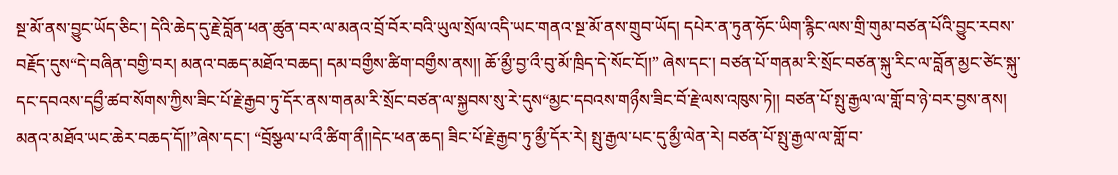སྔ་མོ་ནས་བྱུང་ཡོད་ཅིང་། དེའི་ཆེད་དུ་རྗེ་བློན་ཕན་ཚུན་བར་ལ་མནའ་བྲོ་བོར་བའི་ཡུལ་སྲོལ་འདི་ཡང་གནའ་སྔ་མོ་ནས་གྲུབ་ཡོད། དཔེར་ན་ཏུན་ཧོང་ཡིག་རྙིང་ལས་གྲི་གུམ་བཙན་པོའི་བྱུང་རབས་བརྗོད་དུས“དེ་བཞིན་བགྱི་བར། མནའ་བཆད་མཐོའ་བཆད། དམ་བགྱྀས་ཚིག་བགྱྀས་ནས།། ཆོ་མྱྀ་བྱ་འྀ་བུ་མོ་ཁྲིད་དེ་སོང་ངོ།།” ཞེས་དང་། བཙན་པོ་གནམ་རི་སྲོང་བཙན་སྐུ་རིང་ལ་བློན་མྱང་ཙེང་སྐུ་དང་དབའས་དབྱྀ་ཚབ་སོགས་ཀྱིས་ཟིང་པོ་རྗེ་རྒྱབ་ཏུ་དོར་ནས་གནམ་རི་སྲོང་བཙན་ལ་སྐྱབས་སུ་རེ་དུས“མྱང་དབའས་གཉྀས་ཟིང་བོ་རྗེ་ལས་འཁུས་ཏེ།། བཙན་པོ་སྤུ་རྒྱལ་ལ་གློ་བ་ཉེ་བར་བྱས་ནས། མནའ་མཐོའ་ཡང་ཆེར་བཆད་དོ།།”ཞེས་དང་། “བྲོསྩལ་པ་འྀ་ཚིག་ནྀ།།དེང་ཕན་ཆད། ཟིང་པོ་རྗེ་རྒྱབ་ཏུ་མྱྀ་དོར་རེ། སྤུ་རྒྱལ་པང་དུ་མྱྀ་ལེན་རེ། བཙན་པོ་སྤུ་རྒྱལ་ལ་གློ་བ་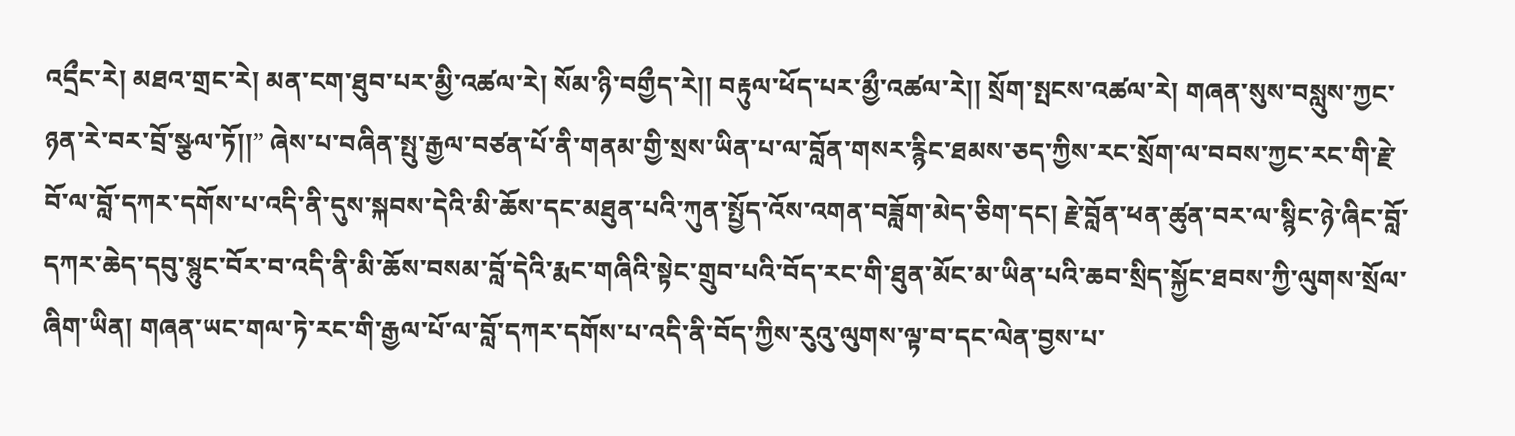འདྲྀང་རེ། མཐའ་གྲང་རེ། མན་ངག་ཐུབ་པར་མྱི་འཚལ་རེ། སོམ་ཉི་བགྱྀད་རེ།། བརྟུལ་ཕོད་པར་མྱྀ་འཚལ་རེ།། སྲོག་སྤངས་འཚལ་རེ། གཞན་སུས་བསླུས་ཀྱང་ཉན་རེ་བར་བྲོ་སྩལ་ཏོ།།” ཞེས་པ་བཞིན་སྤུ་རྒྱལ་བཙན་པོ་ནི་གནམ་གྱི་སྲས་ཡིན་པ་ལ་བློན་གསར་རྙིང་ཐམས་ཅད་ཀྱིས་རང་སྲོག་ལ་བབས་ཀྱང་རང་གི་རྗེ་བོ་ལ་བློ་དཀར་དགོས་པ་འདི་ནི་དུས་སྐབས་དེའི་མི་ཆོས་དང་མཐུན་པའི་ཀུན་སྤྱོད་འོས་འགན་བཟློག་མེད་ཅིག་དང། རྗེ་བློན་ཕན་ཚུན་བར་ལ་སྙིང་ཉེ་ཞིང་བློ་དཀར་ཆེད་དབུ་སྙུང་བོར་བ་འདི་ནི་མི་ཆོས་བསམ་བློ་དེའི་རྨང་གཞིའི་སྟེང་གྲུབ་པའི་བོད་རང་གི་ཐུན་མོང་མ་ཡིན་པའི་ཆབ་སྲིད་སྐྱོང་ཐབས་ཀྱི་ལུགས་སྲོལ་ཞིག་ཡིན། གཞན་ཡང་གལ་ཏེ་རང་གི་རྒྱལ་པོ་ལ་བློ་དཀར་དགོས་པ་འདི་ནི་བོད་ཀྱིས་རུའུ་ལུགས་ལྟ་བ་དང་ལེན་བྱས་པ་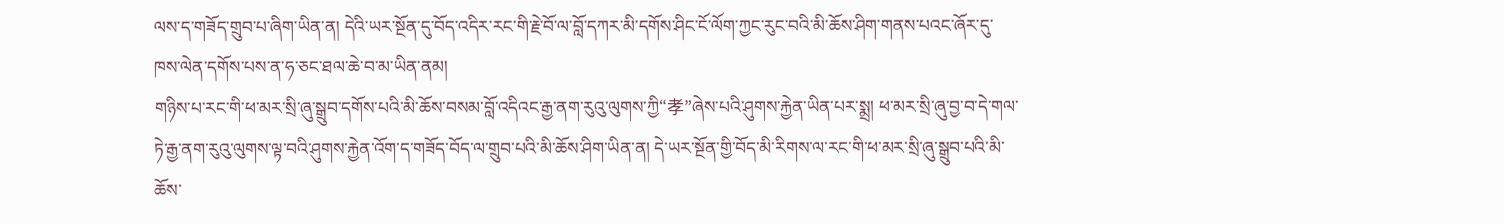ལས་ད་གཟོད་གྲུབ་པ་ཞིག་ཡིན་ན། དེའི་ཡར་སྔོན་དུ་བོད་འདིར་རང་གི་རྗེ་བོ་ལ་བློ་དཀར་མི་དགོས་ཤིང་ངོ་ལོག་ཀྱང་རུང་བའི་མི་ཆོས་ཤིག་གནས་པའང་ཞོར་དུ་ཁས་ལེན་དགོས་པས་ན་ཧ་ཅང་ཐལ་ཆེ་བ་མ་ཡིན་ནམ།
གཉིས་པ་རང་གི་ཕ་མར་སྲི་ཞུ་སྒྲུབ་དགོས་པའི་མི་ཆོས་བསམ་བློ་འདིའང་རྒྱ་ནག་རུའུ་ལུགས་ཀྱི“孝”ཞེས་པའི་ཤུགས་རྐྱེན་ཡིན་པར་སྨྲ། ཕ་མར་སྲི་ཞུ་བྱ་བ་དེ་གལ་ཏེ་རྒྱ་ནག་རུའུ་ལུགས་ལྟ་བའི་ཤུགས་རྐྱེན་འོག་ད་གཟོད་བོད་ལ་གྲུབ་པའི་མི་ཆོས་ཤིག་ཡིན་ན། དེ་ཡར་སྔོན་གྱི་བོད་མི་རིགས་ལ་རང་གི་ཕ་མར་སྲི་ཞུ་སྒྲུབ་པའི་མི་ཆོས་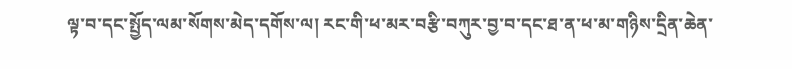ལྟ་བ་དང་སྤྱོད་ལམ་སོགས་མེད་དགོས་ལ། རང་གི་ཕ་མར་བརྩི་བཀུར་བྱ་བ་དང་ཐ་ན་ཕ་མ་གཉིས་དྲིན་ཆེན་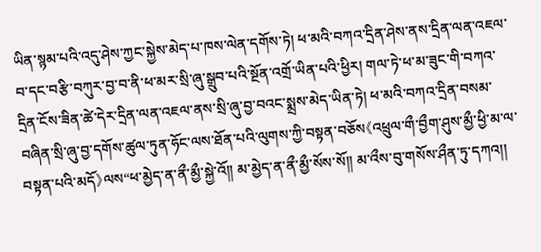ཡིན་སྙམ་པའི་འདུ་ཤེས་ཀྱང་སྐྱེས་མེད་པ་ཁས་ལེན་དགོས་ཏེ། ཕ་མའི་བཀའ་དྲིན་ཤེས་ནས་དྲིན་ལན་འཇལ་བ་དང་བརྩི་བཀུར་བྱ་བ་ནི་ཕ་མར་སྲི་ཞུ་སྒྲུབ་པའི་སྔོན་འགྲོ་ཡིན་པའི་ཕྱིར། གལ་ཏེ་ཕ་མ་ཟུང་གི་བཀའ་དྲིན་ངོས་ཟིན་ཚེ་དེར་དྲིན་ལན་འཇལ་ནས་སྲི་ཞུ་བྱ་བའང་སྨྲས་མེད་ཡིན་ཏེ། ཕ་མའི་བཀའ་དྲིན་བསམ་བཞིན་སྲི་ཞུ་བྱ་དགོས་ཚུལ་ཏུན་ཧོང་ལས་ཐོན་པའི་ལུགས་ཀྱི་བསྟན་བཅོས《འཕྲུལ་གྀ་བྱྀག་ཤུས་མྱྀ་ཕྱི་མ་ལ་བསྟན་པའི་མདོ》ལས“ཕ་མྱེད་ན་ནྀ་མྱྀ་སྐྱེ་འོ།། མ་མྱེད་ན་ནྀ་མྱྀ་སོས་སོ།། མ་འྀས་བུ་གསོས་ཤྀན་ཏུ་དཀའ།།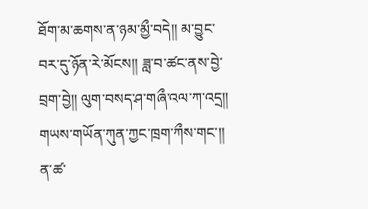ཐོག་མ་ཆགས་ན་ཉམ་མྱྀ་བདེ།། མ་བྱུང་བར་དུ་ཉོན་རེ་མོངས།། ཟླ་བ་ཚང་ནས་བྱེ་བྲག་བྱེ།། ལུག་བསད་ཤ་གཞྀ་འལ་ཀ་འདྲ།། གཡས་གཡོན་ཀུན་ཀྱང་ཁྲག་ཀྀས་གང་།། ན་ཚ་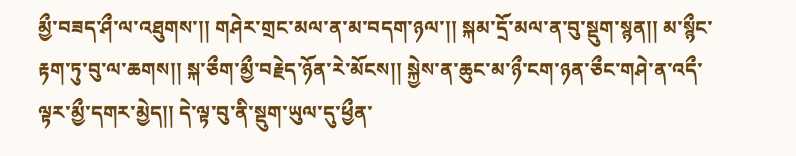མྱྀ་བཟད་ཤྀ་ལ་འཐུགས་།། གཤེར་གྲང་མལ་ན་མ་བདག་ཉལ་།། སྐམ་དྲོ་མལ་ན་བུ་སྡུག་སྙན།། མ་སྙྀང་རྟག་ཏུ་བུ་ལ་ཆགས།། སྐ་ཅྀག་མྱྀ་བརྗེད་ཉོན་རེ་མོངས།། སྐྱེས་ན་ཆུང་མ་ཉྀ་ངག་ཉན་ཅྀང་གཤེ་ན་འདྀ་ལྟར་མྱྀ་དགར་མྱེད།། དེ་ལྟ་བུ་ནི་སྡུག་ཡུལ་དུ་ཕྱྀན་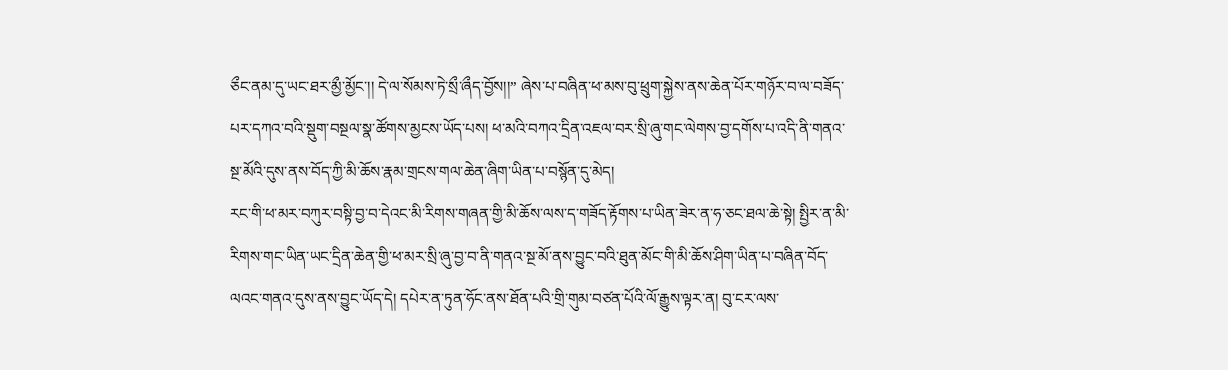ཅྀང་ནམ་དུ་ཡང་ཐར་མྱྀ་མྱོང་།། དེ་ལ་སོམས་ཏེ་སྲྀ་ཞྀད་བྱོས།།” ཞེས་པ་བཞིན་ཕ་མས་བུ་ཕྲུག་སྐྱེས་ནས་ཆེན་པོར་གཉོར་བ་ལ་བཟོད་པར་དཀའ་བའི་སྡུག་བསྔལ་སྣ་ཚོགས་མྱངས་ཡོད་པས། ཕ་མའི་བཀའ་དྲིན་འཇལ་བར་སྲི་ཞུ་གང་ལེགས་བྱ་དགོས་པ་འདི་ནི་གནའ་སྔ་མོའི་དུས་ནས་བོད་ཀྱི་མི་ཆོས་རྣམ་གྲངས་གལ་ཆེན་ཞིག་ཡིན་པ་བསྙོན་དུ་མེད།
རང་གི་ཕ་མར་བཀུར་བསྟི་བྱ་བ་དེའང་མི་རིགས་གཞན་གྱི་མི་ཆོས་ལས་ད་གཟོད་རྟོགས་པ་ཡིན་ཟེར་ན་ཧ་ཅང་ཐལ་ཆེ་སྟེ། སྤྱིར་ན་མི་རིགས་གང་ཡིན་ཡང་དྲིན་ཆེན་གྱི་ཕ་མར་སྲི་ཞུ་བྱ་བ་ནི་གནའ་སྔ་མོ་ནས་བྱུང་བའི་ཐུན་མོང་གི་མི་ཆོས་ཤིག་ཡིན་པ་བཞིན་བོད་ལའང་གནའ་དུས་ནས་བྱུང་ཡོད་དེ། དཔེར་ན་ཏུན་ཧོང་ནས་ཐོན་པའི་གྲི་གུམ་བཙན་པོའི་ལོ་རྒྱུས་ལྟར་ན། བུ་ངར་ལས་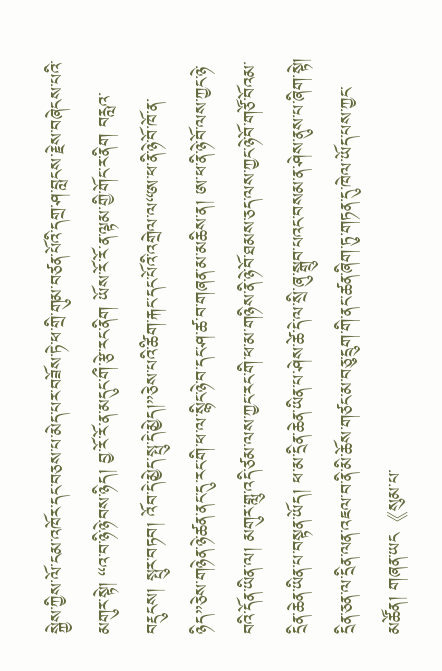སྐྱེས་ཀྱིས་ལོ་ངམ་འཁོར་དང་བཅས་པ་མེད་པར་བཟོས་ཏེ་ཕ་གྲི་གུམ་བཙན་པོའི་དགྲ་ཤ་བླངས་རྗེས་བཞེངས་པའི་མགུར་སྟེ། “འ་བ་ཉི་ཉེ་བས་ཉིད། བྱ་རོ་རོ་ན་མདུང་གྀ་རྩེ་རང་ནིག ཡོས་རོ་རོ་ན་ལྟམ་གྱི་གོང་ར་ནིག བརླའ་བརྡུངས། སྤུར་བཏབ། འོབ་དེ་མྱེད་སྤུ་དེ་མྱེད།”ཅེས་པའི་ཚིག་རྐང་དང་པོའི་འགྲེལ་ལ“ཨ་ཕ་ནི་ཉེ་བོ་ཁོ་ན་ཉིད”ཅེས་གཉེན་ཉེ་ཚན་ནང་དུ་རང་གི་ཕ་ལ་སྙིང་ཉེ་བ་དང་ཤ་ཚ་བ་གཞན་མ་མཆིས་ན། ཨ་ཕ་ནི་ཉེ་བོ་ལས་ཀྱང་ཉེ་བའི་དོན་ཡིན་ལ། མགུར་གླུ་འདི་ཙམ་ལས་ཀྱང་རང་གི་ཕ་མ་གཉིས་ནི་ཉེ་བོ་ཐམས་ཅད་ལས་ཀྱང་ཉེ་བོ་གཙོ་བོའམ་དྲིན་ཆེན་ཡིན་པ་བསྟན་ཡོད། ཕ་མ་དྲིན་ཆེན་ཡིན་པ་ཤེས་ཚེ་དེ་ལ་སྲི་ཞུ་སྒྲུབ་པའང་བསམ་ན་ཤེས་ནུས་པ་ཞིག་སྟེ། དྲིན་ཅན་ལ་དྲིན་ལན་འཇལ་བ་ནི་མི་ཆོས་གཙང་མ་བཅུ་དྲུག་གི་ནང་ཚན་ཞིག་ཏུ་གཏན་དུ་ཁེལ་ཡོད་པས་ཀྱང་མཚོན། གཞན་ཡང《སུམ་པ་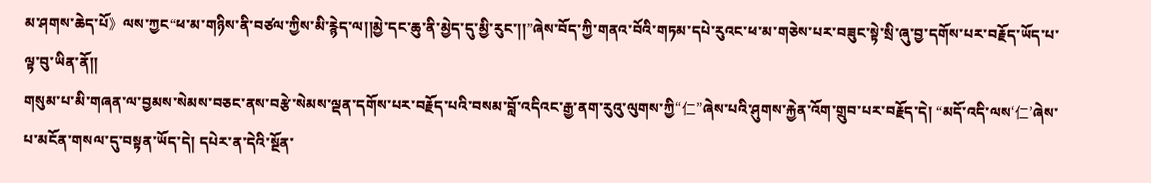མ་ཤགས་ཆེད་པོ》ལས་ཀྱང“ཕ་མ་གཉིས་ནི་བཙལ་ཀྱིས་མི་རྙེད་ལ།།མྱེ་དང་ཆུ་ནི་མྱེད་དུ་མྱི་རུང་།།”ཞེས་བོད་ཀྱི་གནའ་བོའི་གཏམ་དཔེ་རུའང་ཕ་མ་གཅེས་པར་བཟུང་སྟེ་སྲི་ཞུ་བྱ་དགོས་པར་བརྗོད་ཡོད་པ་ལྟ་བུ་ཡིན་ནོ།།
གསུམ་པ་མི་གཞན་ལ་བྱམས་སེམས་བཅང་ནས་བརྩེ་སེམས་ལྡན་དགོས་པར་བརྗོད་པའི་བསམ་བློ་འདིའང་རྒྱ་ནག་རུའུ་ལུགས་ཀྱི“仁”ཞེས་པའི་ཤུགས་རྐྱེན་འོག་གྲུབ་པར་བརྗོད་དེ། “མདོ་འདི་ལས‘仁’ཞེས་པ་མངོན་གསལ་དུ་བསྟན་ཡོད་དེ། དཔེར་ན་དེའི་སྔོན་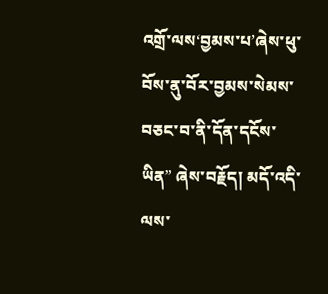འགྲོ་ལས‘བྱམས་པ’ཞེས་ཕུ་བོས་ནུ་བོར་བྱམས་སེམས་བཅང་བ་ནི་དོན་དངོས་ཡིན” ཞེས་བརྗོད། མདོ་འདི་ལས་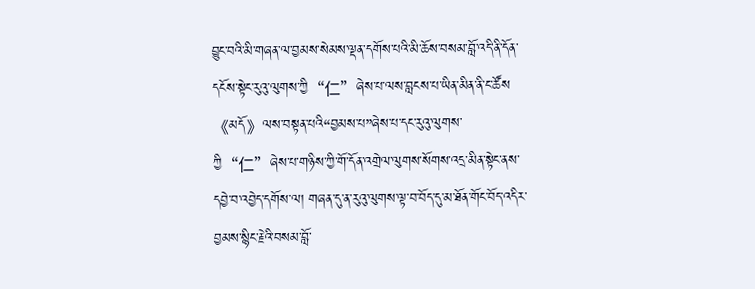བྱུང་བའི་མི་གཞན་ལ་བྱམས་སེམས་ལྡན་དགོས་པའི་མི་ཆོས་བསམ་བློ་འདི་ནི་དོན་དངོས་སྟེང་རུའུ་ལུགས་ཀྱི“仁”ཞེས་པ་ལས་བླངས་པ་ཡིན་མིན་ནི་ང་ཚོས《མདོ》ལས་བསྟན་པའི“བྱམས་པ”ཞེས་པ་དང་རུའུ་ལུགས་ཀྱི“仁”ཞེས་པ་གཉིས་ཀྱི་གོ་དོན་འགྲེལ་ལུགས་སོགས་འདྲ་མིན་སྟེང་ནས་དབྱེ་བ་འབྱེད་དགོས་ལ། གཞན་དུ་ན་རུའུ་ལུགས་ལྟ་བ་བོད་དུ་མ་ཐོན་གོང་བོད་འདིར་བྱམས་སྙིང་རྗེའི་བསམ་བློ་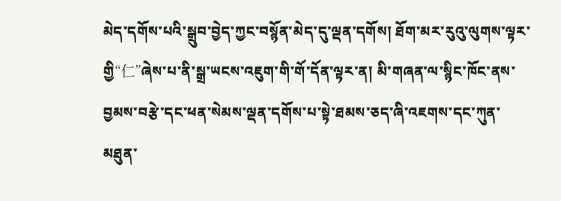མེད་དགོས་པའི་སྒྲུབ་བྱེད་ཀྱང་བསྙོན་མེད་དུ་ལྡན་དགོས། ཐོག་མར་རུའུ་ལུགས་ལྟར་གྱི“仁”ཞེས་པ་ནི་སྒྲ་ཡངས་འཇུག་གི་གོ་དོན་ལྟར་ན། མི་གཞན་ལ་སྙིང་ཁོང་ནས་བྱམས་བརྩེ་དང་ཕན་སེམས་ལྡན་དགོས་པ་སྟེ་ཐམས་ཅད་ཞི་འཇགས་དང་ཀུན་མཐུན་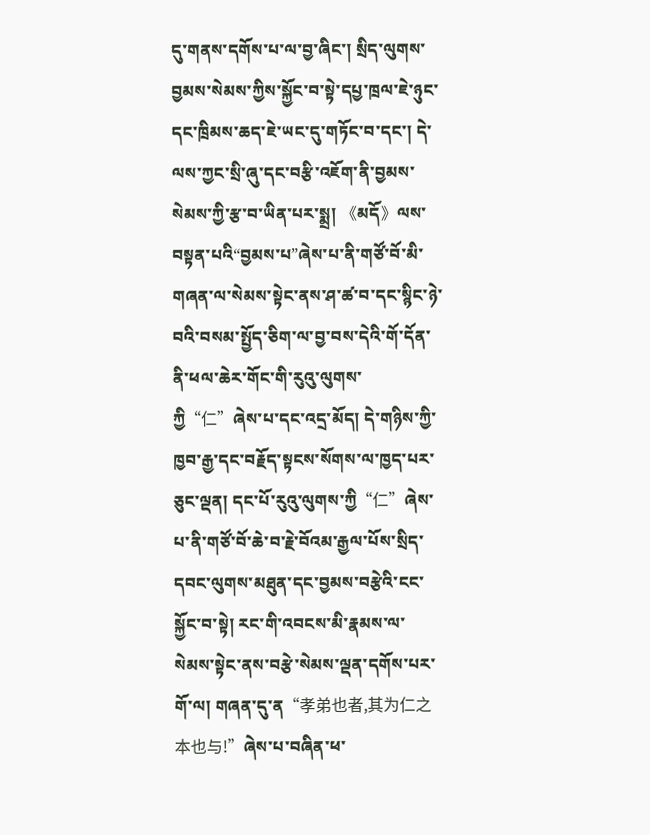དུ་གནས་དགོས་པ་ལ་བྱ་ཞིང་། སྲིད་ལུགས་བྱམས་སེམས་ཀྱིས་སྐྱོང་བ་སྟེ་དཔྱ་ཁྲལ་ཇེ་ཉུང་དང་ཁྲིམས་ཆད་ཇེ་ཡང་དུ་གཏོང་བ་དང་། དེ་ལས་ཀྱང་སྲི་ཞུ་དང་བརྩི་འཇོག་ནི་བྱམས་སེམས་ཀྱི་རྩ་བ་ཡིན་པར་སྨྲ། 《མདོ》ལས་བསྟན་པའི“བྱམས་པ”ཞེས་པ་ནི་གཙོ་བོ་མི་གཞན་ལ་སེམས་སྟེང་ནས་ཤ་ཚ་བ་དང་སྙིང་ཉེ་བའི་བསམ་སྤྱོད་ཅིག་ལ་བྱ་བས་དེའི་གོ་དོན་ནི་ཕལ་ཆེར་གོང་གི་རུའུ་ལུགས་ཀྱི“仁”ཞེས་པ་དང་འདྲ་མོད། དེ་གཉིས་ཀྱི་ཁྱབ་རྒྱ་དང་བརྗོད་སྟངས་སོགས་ལ་ཁྱད་པར་ཅུང་ལྡན། དང་པོ་རུའུ་ལུགས་ཀྱི“仁”ཞེས་པ་ནི་གཙོ་བོ་ཆེ་བ་རྗེ་བོའམ་རྒྱལ་པོས་སྲིད་དབང་ལུགས་མཐུན་དང་བྱམས་བརྩེའི་ངང་སྐྱོང་བ་སྟེ། རང་གི་འབངས་མི་རྣམས་ལ་སེམས་སྟེང་ནས་བརྩེ་སེམས་ལྡན་དགོས་པར་གོ་ལ། གཞན་དུ་ན“孝弟也者,其为仁之本也与!”ཞེས་པ་བཞིན་ཕ་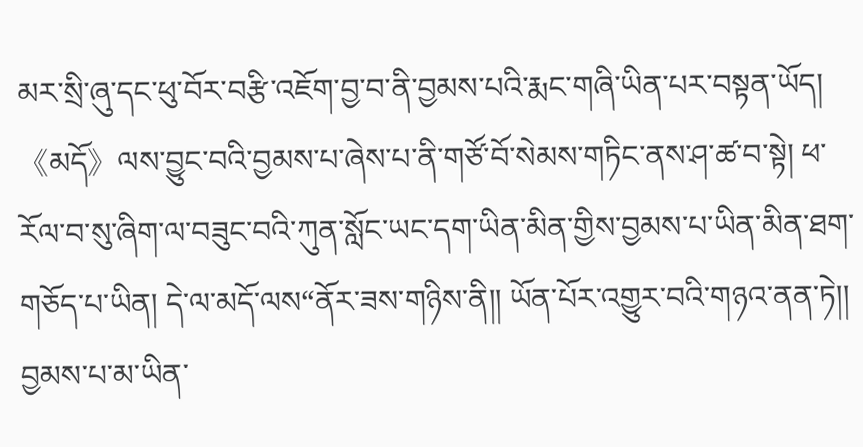མར་སྲི་ཞུ་དང་ཕུ་བོར་བརྩི་འཇོག་བྱ་བ་ནི་བྱམས་པའི་རྨང་གཞི་ཡིན་པར་བསྟན་ཡོད། 《མདོ》ལས་བྱུང་བའི་བྱམས་པ་ཞེས་པ་ནི་གཙོ་བོ་སེམས་གཏིང་ནས་ཤ་ཚ་བ་སྟེ། ཕ་རོལ་བ་སུ་ཞིག་ལ་བཟུང་བའི་ཀུན་སློང་ཡང་དག་ཡིན་མིན་གྱིས་བྱམས་པ་ཡིན་མིན་ཐག་གཅོད་པ་ཡིན། དེ་ལ་མདོ་ལས“ནོར་ཟས་གཉིས་ནི།། ཡོན་པོར་འགྱུར་བའི་གཉའ་ནན་ཏེ།། བྱམས་པ་མ་ཡིན་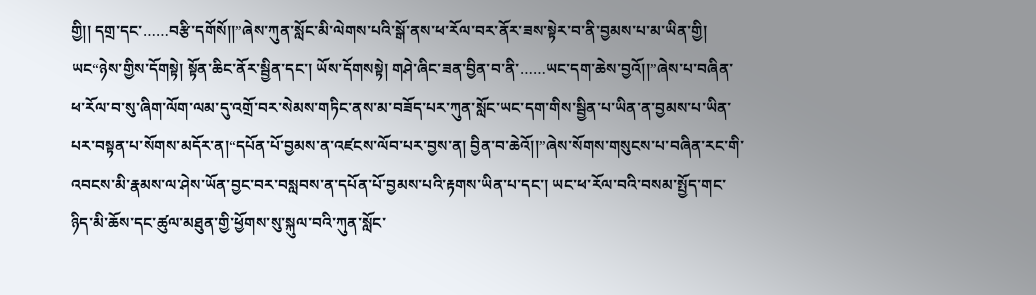གྱི།། དགྲ་དང་……བརྩི་དགོསོ།།”ཞེས་ཀུན་སློང་མི་ལེགས་པའི་སྒོ་ནས་ཕ་རོལ་བར་ནོར་ཟས་སྟེར་བ་ནི་བྱམས་པ་མ་ཡིན་གྱི། ཡང“ཉེས་གྱིས་དོགསྟེ། སྟོན་ཆིང་ནོར་སྦྱིན་དང་། ཡོས་དོགསསྟེ། གཤེ་ཞིང་ཟན་བྱིན་བ་ནི་……ཡང་དག་ཆེས་བྱའོ།།”ཞེས་པ་བཞིན་ཕ་རོལ་བ་སུ་ཞིག་ལོག་ལམ་དུ་འགྲོ་བར་སེམས་གཏིང་ནས་མ་བཟོད་པར་ཀུན་སློང་ཡང་དག་གིས་སྦྱིན་པ་ཡིན་ན་བྱམས་པ་ཡིན་པར་བསྟན་པ་སོགས་མདོར་ན།“དཔོན་པོ་བྱམས་ན་འཛངས་ལོབ་པར་བྱས་ན། བྱིན་བ་ཆེའོ།།”ཞེས་སོགས་གསུངས་པ་བཞིན་རང་གི་འབངས་མི་རྣམས་ལ་ཤེས་ཡོན་བྱང་བར་བསླབས་ན་དཔོན་པོ་བྱམས་པའི་རྟགས་ཡིན་པ་དང་། ཡང་ཕ་རོལ་བའི་བསམ་སྤྱོད་གང་ཉིད་མི་ཆོས་དང་ཚུལ་མཐུན་གྱི་ཕྱོགས་སུ་སྐུལ་བའི་ཀུན་སློང་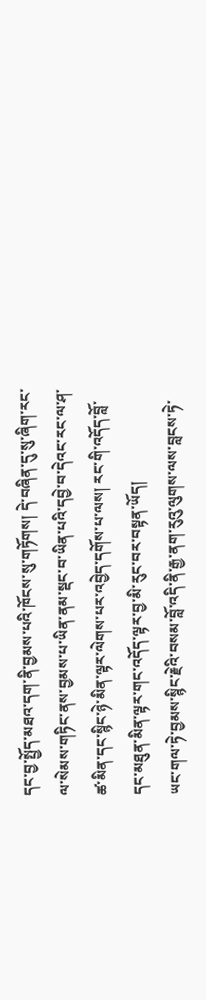དང་བྱ་སྤྱོད་མཐའ་དག་ནི་བྱམས་པའི་ཁོངས་སུ་གཏོགས། དེ་བཞིན་དུ་སུ་ཞིག་རང་ལ་སེམས་གཏིང་ནས་བྱམས་པ་ཡིན་ནམ་སྡང་བ་ཡིན་པའི་དབྱེ་བ་དེའང་རང་ལ་ཤ་ཚ་མིན་དང་སྙིང་ཉེ་མིན་ལྟར་ལེགས་པར་འབྱེད་དགོས་པ་ལས། རང་གི་འདོད་བློ་དང་མཐུན་མིན་ལྟར་གང་འདོད་ལྟར་བྱ་མི་རུང་བར་བསྟན་ཡོད།
ཡང་གལ་ཏེ་བྱམས་སྙིང་རྗེའི་བསམ་བློ་འདི་ནི་རྒྱ་ནག་རུའུ་ལུགས་ལས་བླངས་ཏེ་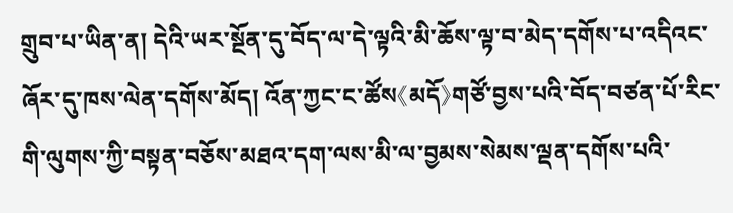གྲུབ་པ་ཡིན་ན། དེའི་ཡར་སྔོན་དུ་བོད་ལ་དེ་ལྟའི་མི་ཆོས་ལྟ་བ་མེད་དགོས་པ་འདིའང་ཞོར་དུ་ཁས་ལེན་དགོས་མོད། འོན་ཀྱང་ང་ཚོས《མདོ》གཙོ་བྱས་པའི་བོད་བཙན་པོ་རིང་གི་ལུགས་ཀྱི་བསྟན་བཅོས་མཐའ་དག་ལས་མི་ལ་བྱམས་སེམས་ལྡན་དགོས་པའི་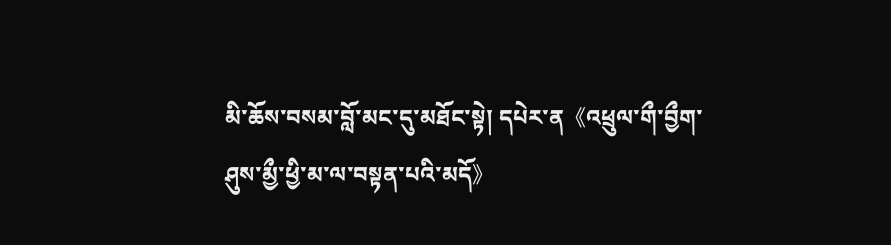མི་ཆོས་བསམ་བློ་མང་དུ་མཐོང་སྟེ། དཔེར་ན《འཕྲུལ་གྀ་བྱྀག་ཤུས་མྱྀ་ཕྱི་མ་ལ་བསྟན་པའི་མདོ》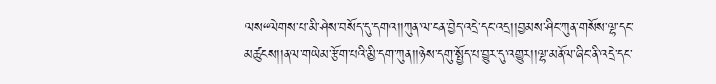ལས“ལེགས་པ་མི་ཤེས་བསོད་དུ་དགའ།།ཀུན་ལ་ངན་བྱེད་འདྲེ་དང་འདྲ།།བྱམས་ཤིང་ཀུན་གསོས་ལྷ་དང་མཚུངས།།ནལ་གཡེམ་རྩོག་པའི་མྱི་དག་ཀུན།།ཉེས་དགུ་སྤྱོད་པ་བྱུར་དུ་འགྱུར།།ལྷ་མནོལ་ཞིང་ནི་འདྲེ་དང་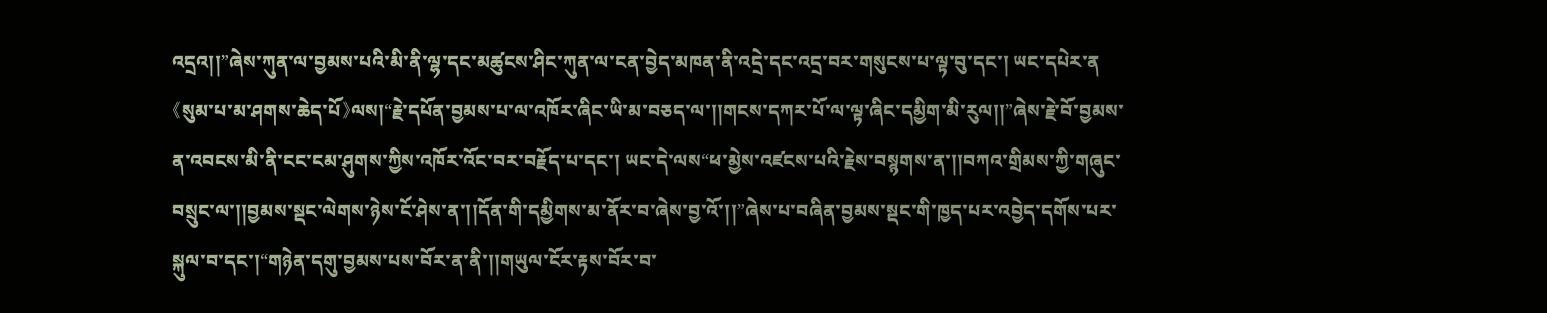འདྲའ།།”ཞེས་ཀུན་ལ་བྱམས་པའི་མི་ནི་ལྷ་དང་མཚུངས་ཤིང་ཀུན་ལ་ངན་བྱེད་མཁན་ནི་འདྲེ་དང་འདྲ་བར་གསུངས་པ་ལྟ་བུ་དང་། ཡང་དཔེར་ན《སུམ་པ་མ་ཤགས་ཆེད་པོ》ལས།“རྗེ་དཔོན་བྱམས་པ་ལ་འཁོར་ཞིང་ཡི་མ་བཅད་ལ་།།གངས་དཀར་པོ་ལ་ལྟ་ཞིང་དམྱིག་མི་རུལ།།”ཞེས་རྗེ་བོ་བྱམས་ན་འབངས་མི་ནི་ངང་ངམ་ཤུགས་ཀྱིས་འཁོར་འོང་བར་བརྗོད་པ་དང་། ཡང་དེ་ལས“ཕ་མྱེས་འཛངས་པའི་རྗེས་བསྙགས་ན་།།བཀའ་གྲིམས་ཀྱི་གཞུང་བསྲུང་ལ་།།བྱམས་སྡང་ལེགས་ཉེས་ངོ་ཤེས་ན་།།དོན་གི་དམྱིགས་མ་ནོར་བ་ཞེས་བྱ་འོ་།།”ཞེས་པ་བཞིན་བྱམས་སྡང་གི་ཁྱད་པར་འབྱེད་དགོས་པར་སྐུལ་བ་དང་།“གཉེན་དགུ་བྱམས་པས་བོར་ན་ནི་།།གཡུལ་ངོར་རྟས་བོར་བ་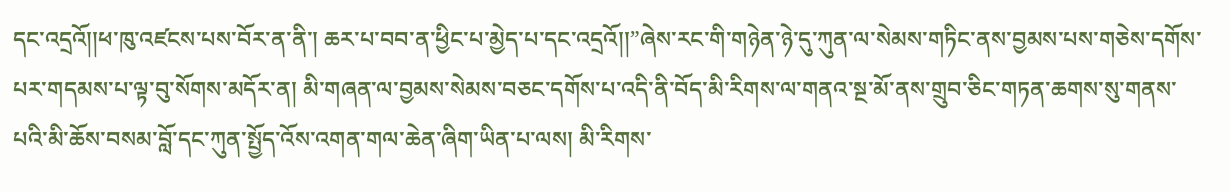དང་འདྲའོ།།ཕ་ཁུ་འཛངས་པས་བོར་ན་ནི་། ཆར་པ་བབ་ན་ཕྱིང་པ་མྱེད་པ་དང་འདྲའོ།།”ཞེས་རང་གི་གཉེན་ཉེ་དུ་ཀུན་ལ་སེམས་གཏིང་ནས་བྱམས་པས་གཅེས་དགོས་པར་གདམས་པ་ལྟ་བུ་སོགས་མདོར་ན། མི་གཞན་ལ་བྱམས་སེམས་བཅང་དགོས་པ་འདི་ནི་བོད་མི་རིགས་ལ་གནའ་སྔ་མོ་ནས་གྲུབ་ཅིང་གཏན་ཆགས་སུ་གནས་པའི་མི་ཆོས་བསམ་བློ་དང་ཀུན་སྤྱོད་འོས་འགན་གལ་ཆེན་ཞིག་ཡིན་པ་ལས། མི་རིགས་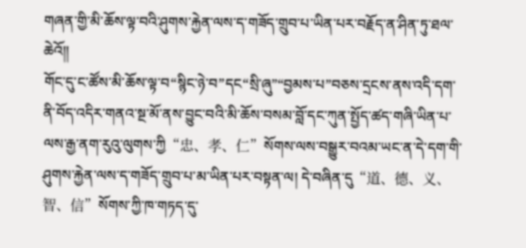གཞན་གྱི་མི་ཆོས་ལྟ་བའི་ཤུགས་རྐྱེན་ལས་ད་གཟོད་གྲུབ་པ་ཡིན་པར་བརྗོད་ན་ཤིན་ཏུ་ཐལ་ཆེའོ།།
གོང་དུ་ང་ཚོས་མི་ཆོས་ལྟ་བ“སྙིང་ཉེ་བ”དང“སྲི་ཞུ”“བྱམས་པ”བཅས་དྲངས་ནས་འདི་དག་ནི་བོད་འདིར་གནའ་སྔ་མོ་ནས་བྱུང་བའི་མི་ཆོས་བསམ་བློ་དང་ཀུན་སྤྱོད་ཚད་གཞི་ཡིན་པ་ལས་རྒྱ་ནག་རུའུ་ལུགས་ཀྱི“忠、孝、仁”སོགས་ལས་བསྒྱུར་བའམ་ཡང་ན་དེ་དག་གི་ཤུགས་རྐྱེན་ལས་ད་གཟོད་གྲུབ་པ་མ་ཡིན་པར་བསྟན་ལ། དེ་བཞིན་དུ“道、德、义、智、信”སོགས་ཀྱི་ཁ་གཏད་དུ་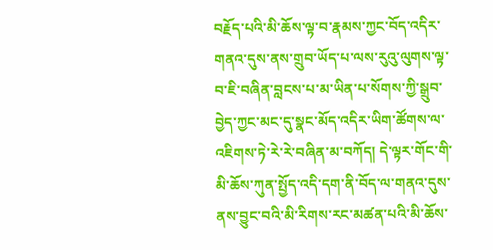བརྗོད་པའི་མི་ཆོས་ལྟ་བ་རྣམས་ཀྱང་བོད་འདིར་གནའ་དུས་ནས་གྲུབ་ཡོད་པ་ལས་རུའུ་ལུགས་ལྟ་བ་ཇི་བཞིན་བླངས་པ་མ་ཡིན་པ་སོགས་ཀྱི་སྒྲུབ་བྱེད་ཀྱང་མང་དུ་སྣང་མོད་འདིར་ཡིག་ཚོགས་ལ་འཇིགས་ཏེ་རེ་རེ་བཞིན་མ་བཀོད། དེ་ལྟར་གོང་གི་མི་ཆོས་ཀུན་སྤྱོད་འདི་དག་ནི་བོད་ལ་གནའ་དུས་ནས་བྱུང་བའི་མི་རིགས་རང་མཚན་པའི་མི་ཆོས་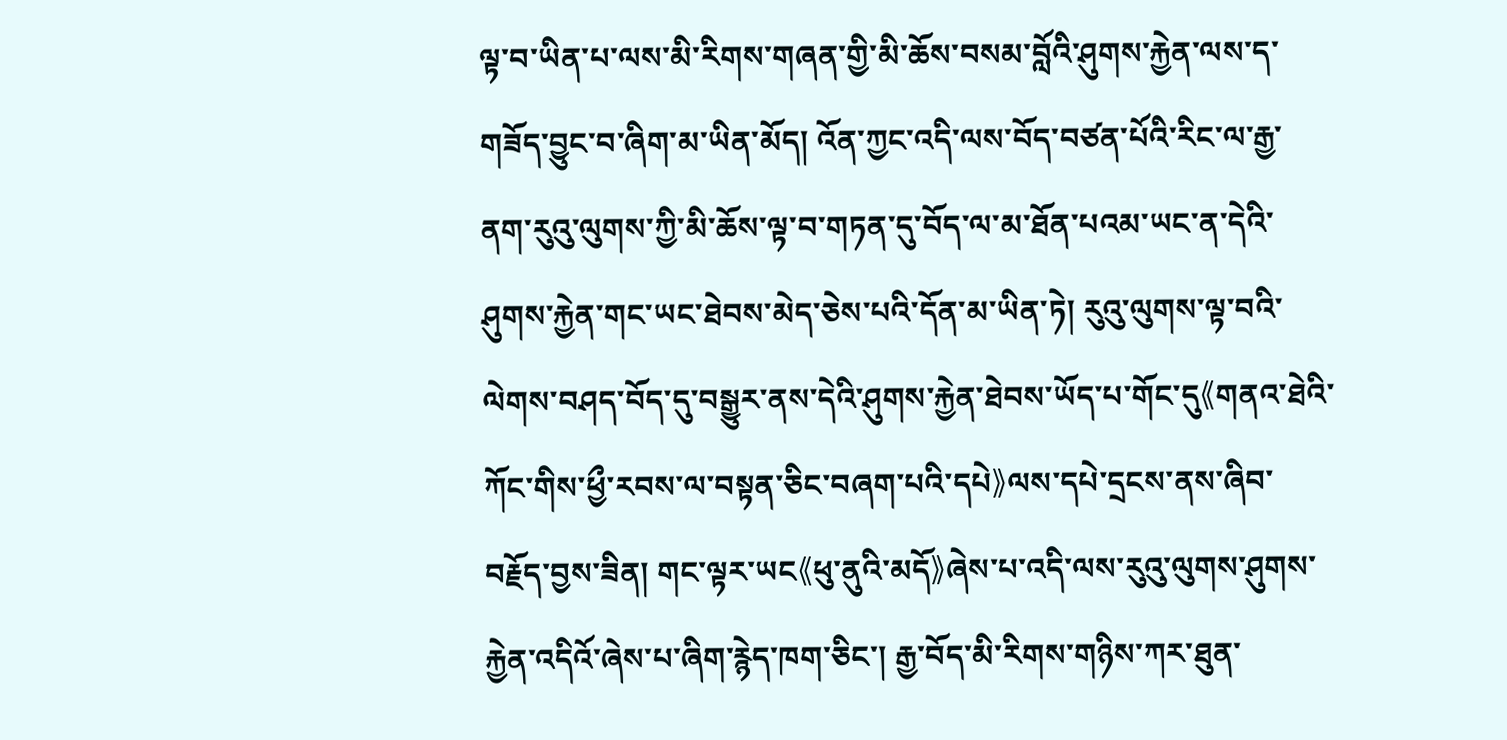ལྟ་བ་ཡིན་པ་ལས་མི་རིགས་གཞན་གྱི་མི་ཆོས་བསམ་བློའི་ཤུགས་རྐྱེན་ལས་ད་གཟོད་བྱུང་བ་ཞིག་མ་ཡིན་མོད། འོན་ཀྱང་འདི་ལས་བོད་བཙན་པོའི་རིང་ལ་རྒྱ་ནག་རུའུ་ལུགས་ཀྱི་མི་ཆོས་ལྟ་བ་གཏན་དུ་བོད་ལ་མ་ཐོན་པའམ་ཡང་ན་དེའི་ཤུགས་རྐྱེན་གང་ཡང་ཐེབས་མེད་ཅེས་པའི་དོན་མ་ཡིན་ཏེ། རུའུ་ལུགས་ལྟ་བའི་ལེགས་བཤད་བོད་དུ་བསྒྱུར་ནས་དེའི་ཤུགས་རྐྱེན་ཐེབས་ཡོད་པ་གོང་དུ《གནའ་ཐེའི་ཀོང་གིས་ཕྱྀ་རབས་ལ་བསྟན་ཅིང་བཞག་པའི་དཔེ》ལས་དཔེ་དྲངས་ནས་ཞིབ་བརྗོད་བྱས་ཟིན། གང་ལྟར་ཡང《ཕུ་ནུའི་མདོ》ཞེས་པ་འདི་ལས་རུའུ་ལུགས་ཤུགས་རྐྱེན་འདིའོ་ཞེས་པ་ཞིག་རྙེད་ཁག་ཅིང་། རྒྱ་བོད་མི་རིགས་གཉིས་ཀར་ཐུན་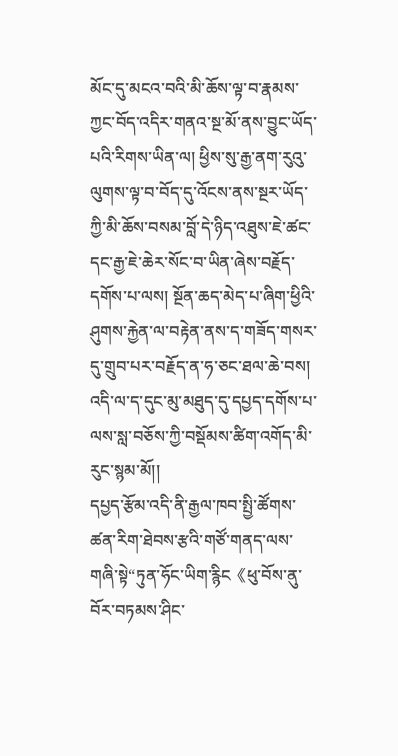མོང་དུ་མངའ་བའི་མི་ཆོས་ལྟ་བ་རྣམས་ཀྱང་བོད་འདིར་གནའ་སྔ་མོ་ནས་བྱུང་ཡོད་པའི་རིགས་ཡིན་ལ། ཕྱིས་སུ་རྒྱ་ནག་རུའུ་ལུགས་ལྟ་བ་བོད་དུ་འོངས་ནས་སྔར་ཡོད་ཀྱི་མི་ཆོས་བསམ་བློ་དེ་ཉིད་འཐུས་ཇེ་ཚང་དང་རྒྱ་ཇེ་ཆེར་སོང་བ་ཡིན་ཞེས་བརྗོད་དགོས་པ་ལས། སྔོན་ཆད་མེད་པ་ཞིག་ཕྱིའི་ཤུགས་རྐྱེན་ལ་བརྟེན་ནས་ད་གཟོད་གསར་དུ་གྲུབ་པར་བརྗོད་ན་ཧ་ཅང་ཐལ་ཆེ་བས། འདི་ལ་ད་དུང་མུ་མཐུད་དུ་དཔྱད་དགོས་པ་ལས་སླ་བཅོས་ཀྱི་བསྡོམས་ཚིག་འགོད་མི་རུང་སྙམ་མོ།།
དཔྱད་རྩོམ་འདི་ནི་རྒྱལ་ཁབ་སྤྱི་ཚོགས་ཚན་རིག་ཐེབས་རྩའི་གཙོ་གནད་ལས་གཞི་སྟེ“ཏུན་ཧོང་ཡིག་རྙིང《ཕུ་བོས་ནུ་བོར་བཏམས་ཤིང་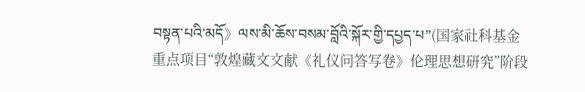བསྟན་པའི་མདོ》ལས་མི་ཆོས་བསམ་བློའི་སྐོར་གྱི་དཔྱད་པ”(国家社科基金重点项目“敦煌藏文文献《礼仪问答写卷》伦理思想研究”阶段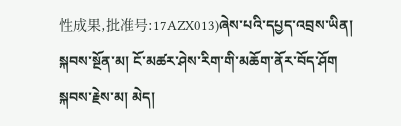性成果,批准号:17AZX013)ཞེས་པའི་དཔྱད་འབྲས་ཡིན།
སྐབས་སྔོན་མ། ངོ་མཚར་ཤེས་རིག་གི་མཆོག་ནོར་བོད་ཤོག
སྐབས་རྗེས་མ། མེད།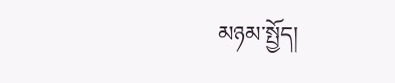མཉམ་སྤྱོད།